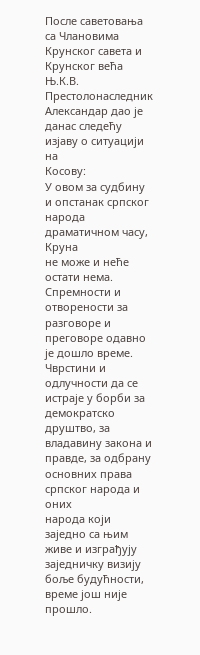После саветовања са Члановима Крунског савета и Крунског већа Њ.К.В.
Престолонаследник Александар дао је данас следећу изјаву о ситуацији на
Косову:
У овом за судбину и опстанак српског народа драматичном часу, Круна
не може и неће остати нема.
Спремности и отворености за разговоре и преговоре одавно је дошло време.
Чврстини и одлучности да се истраје у борби за демократско друштво, за
владавину закона и правде, за одбрану основних права српског народа и оних
народа који заједно са њим живе и изграђују заједничку визију боље будућности,
време још није прошло.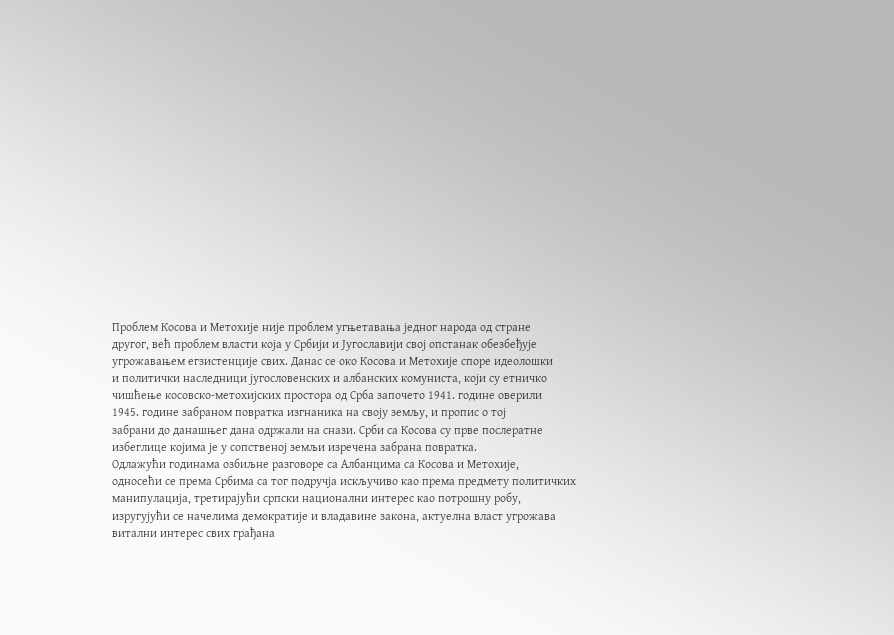Проблем Косова и Метохије није проблем угњетавања једног народа од стране
другог, већ проблем власти која у Србији и Југославији свој опстанак обезбеђује
угрожавањем егзистенције свих. Данас се око Косова и Метохије споре идеолошки
и политички наследници југословенских и албанских комуниста, који су етничко
чишћење косовско-метохијских простора од Срба започето 1941. године оверили
1945. године забраном повратка изгнаника на своју земљу, и пропис о тој
забрани до данашњег дана одржали на снази. Срби са Косова су прве послератне
избеглице којима је у сопственој земљи изречена забрана повратка.
Одлажући годинама озбиљне разговоре са Албанцима са Косова и Метохије,
односећи се према Србима са тог подручја искључиво као према предмету политичких
манипулација, третирајући српски национални интерес као потрошну робу,
изругујући се начелима демократије и владавине закона, актуелна власт угрожава
витални интерес свих грађана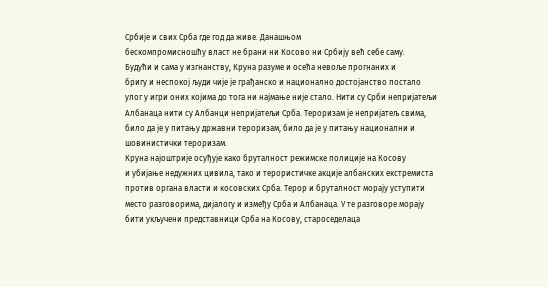Србије и свих Срба где год да живе. Данашњом
бескомпромисношћу власт не брани ни Косово ни Србију већ себе саму.
Будући и сама у изгнанству, Круна разуме и осећа невоље прогнаних и
бригу и неспокој људи чије је грађанско и национално достојанство постало
улог у игри оних којима до тога ни најмање није стало. Нити су Срби непријатељи
Албанаца нити су Албанци непријатељи Срба. Тероризам је непријатељ свима,
било да је у питању државни тероризам, било да је у питању национални и
шовинистички тероризам.
Круна најоштрије осуђује како бруталност режимске полиције на Косову
и убијање недужних цивила, тако и терористичке акције албанских екстремиста
против органа власти и косовских Срба. Терор и бруталност морају уступити
место разговорима, дијалогу и између Срба и Албанаца. У те разговоре морају
бити укључени представници Срба на Косову, староседелаца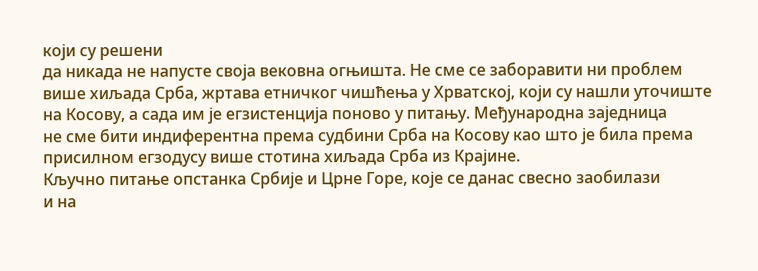који су решени
да никада не напусте своја вековна огњишта. Не сме се заборавити ни проблем
више хиљада Срба, жртава етничког чишћења у Хрватској, који су нашли уточиште
на Косову, а сада им је егзистенција поново у питању. Међународна заједница
не сме бити индиферентна према судбини Срба на Косову као што је била према
присилном егзодусу више стотина хиљада Срба из Крајине.
Кључно питање опстанка Србије и Црне Горе, које се данас свесно заобилази
и на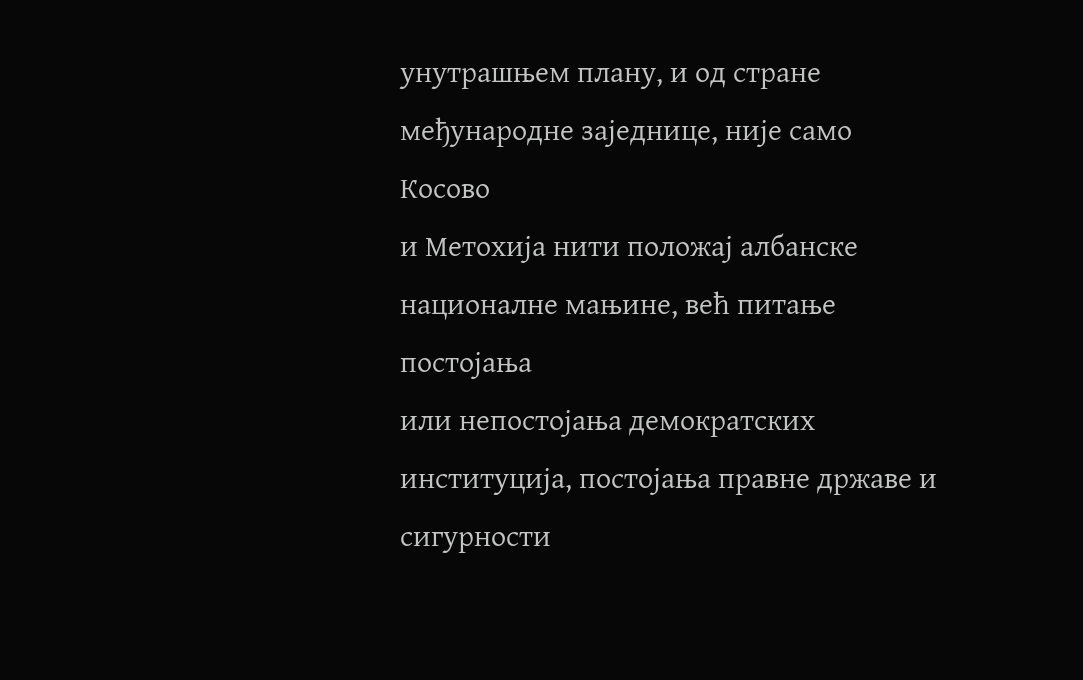унутрашњем плану, и од стране међународне заједнице, није само Косово
и Метохија нити положај албанске националне мањине, већ питање постојања
или непостојања демократских институција, постојања правне државе и сигурности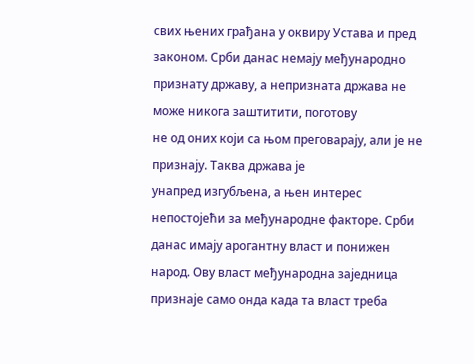свих њених грађана у оквиру Устава и пред законом. Срби данас немају међународно
признату државу, а непризната држава не може никога заштитити, поготову
не од оних који са њом преговарају, али је не признају. Таква држава је
унапред изгубљена, а њен интерес непостојећи за међународне факторе. Срби
данас имају арогантну власт и понижен народ. Ову власт међународна заједница
признаје само онда када та власт треба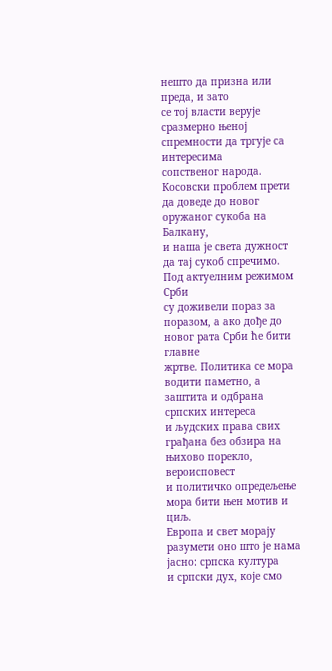нешто да призна или преда, и зато
се тој власти верује сразмерно њеној спремности да тргује са интересима
сопственог народа.
Косовски проблем прети да доведе до новог оружаног сукоба на Балкану,
и наша је света дужност да тај сукоб спречимо. Под актуелним режимом Срби
су доживели пораз за поразом, а ако дође до новог рата Срби ће бити главне
жртве. Политика се мора водити паметно, а заштита и одбрана српских интереса
и људских права свих грађана без обзира на њихово порекло, вероисповест
и политичко опредељење мора бити њен мотив и циљ.
Европа и свет морају разумети оно што је нама јасно: српска култура
и српски дух, које смо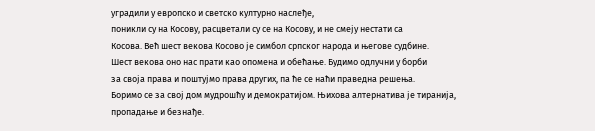уградили у европско и светско културно наслеђе,
поникли су на Косову, расцветали су се на Косову, и не смеју нестати са
Косова. Већ шест векова Косово је симбол српског народа и његове судбине.
Шест векова оно нас прати као опомена и обећање. Будимо одлучни у борби
за своја права и поштујмо права других, па ће се наћи праведна решења.
Боримо се за свој дом мудрошћу и демократијом. Њихова алтернатива је тиранија,
пропадање и безнађе.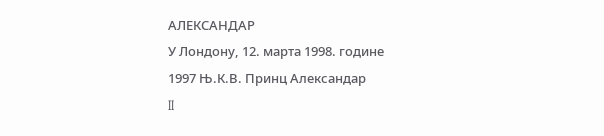АЛЕКСАНДАР
У Лондону, 12. марта 1998. године
1997 Њ.К.В. Принц Александар
II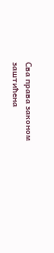Сва права законом заштићена